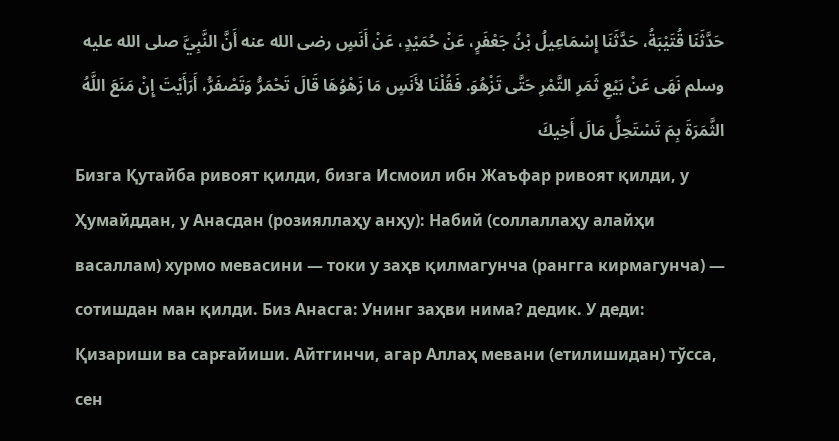حَدَّثَنَا قُتَيْبَةُ، حَدَّثَنَا إِسْمَاعِيلُ بْنُ جَعْفَرٍ، عَنْ حُمَيْدٍ، عَنْ أَنَسٍ رضى الله عنه أَنَّ النَّبِيَّ صلى الله عليه وسلم نَهَى عَنْ بَيْعِ ثَمَرِ التَّمْرِ حَتَّى تَزْهُوَ. فَقُلْنَا لأَنَسٍ مَا زَهْوُهَا قَالَ تَحْمَرُّ وَتَصْفَرُّ، أَرَأَيْتَ إِنْ مَنَعَ اللَّهُ الثَّمَرَةَ بِمَ تَسْتَحِلُّ مَالَ أَخِيكَ
Бизга Қутайба ривоят қилди, бизга Исмоил ибн Жаъфар ривоят қилди, у Ҳумайддан, у Анасдан (розияллаҳу анҳу): Набий (соллаллаҳу алайҳи васаллам) хурмо мевасини — токи у заҳв қилмагунча (рангга кирмагунча) — сотишдан ман қилди. Биз Анасга: Унинг заҳви нима? дедик. У деди: Қизариши ва сарғайиши. Айтгинчи, агар Аллаҳ мевани (етилишидан) тўсса, сен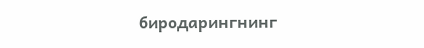биродарингнинг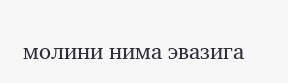молини нима эвазига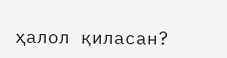ҳалол қиласан?